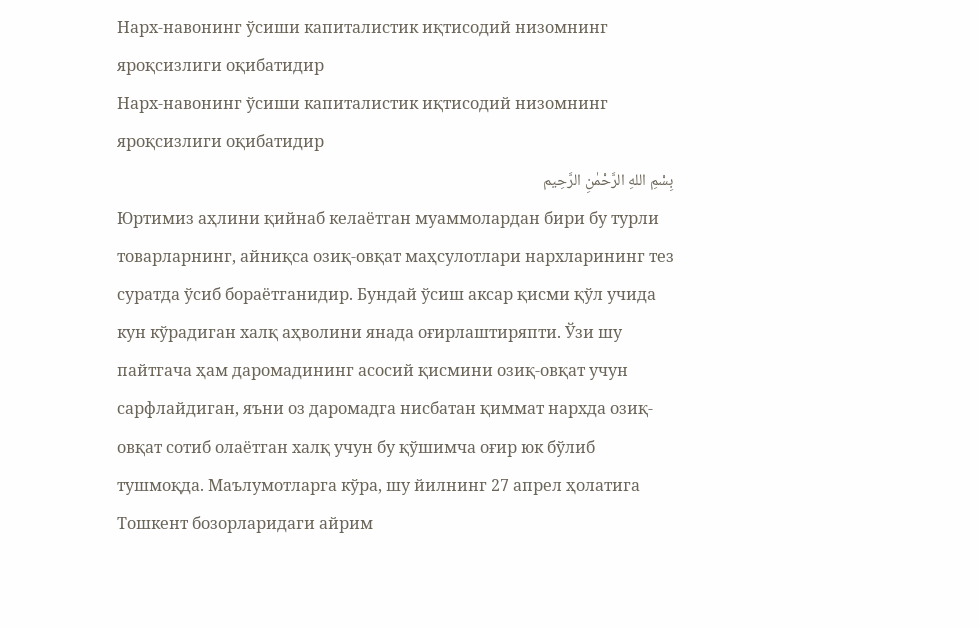Нарх-навонинг ўсиши капиталистик иқтисодий низомнинг яроқсизлиги оқибатидир
Нарх-навонинг ўсиши капиталистик иқтисодий низомнинг яроқсизлиги оқибатидир
بِسْمِ اللهِ الرَّحْمٰنِ الرَّحِيم
Юртимиз аҳлини қийнаб келаётган муаммолардан бири бу турли товарларнинг, айниқса озиқ-овқат маҳсулотлари нархларининг тез суратда ўсиб бораётганидир. Бундай ўсиш аксар қисми қўл учида кун кўрадиган халқ аҳволини янада оғирлаштиряпти. Ўзи шу пайтгача ҳам даромадининг асосий қисмини озиқ-овқат учун сарфлайдиган, яъни оз даромадга нисбатан қиммат нархда озиқ-овқат сотиб олаётган халқ учун бу қўшимча оғир юк бўлиб тушмоқда. Маълумотларга кўра, шу йилнинг 27 апрел ҳолатига Тошкент бозорларидаги айрим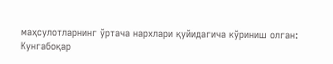маҳсулотларнинг ўртача нархлари қуйидагича кўриниш олган:
Кунгабоқар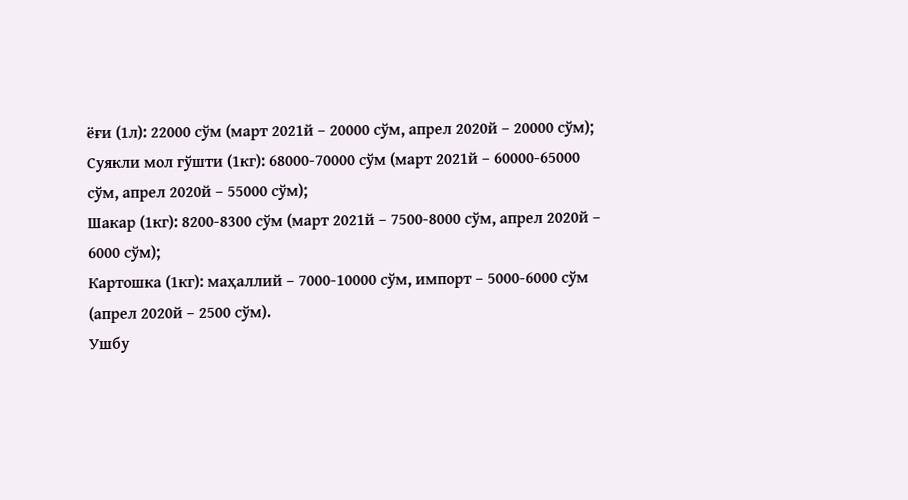ёғи (1л): 22000 сўм (март 2021й – 20000 сўм, апрел 2020й – 20000 сўм);
Суякли мол гўшти (1кг): 68000-70000 сўм (март 2021й – 60000-65000 сўм, апрел 2020й – 55000 сўм);
Шакар (1кг): 8200-8300 сўм (март 2021й – 7500-8000 сўм, апрел 2020й – 6000 сўм);
Картошка (1кг): маҳаллий – 7000-10000 сўм, импорт – 5000-6000 сўм (апрел 2020й – 2500 сўм).
Ушбу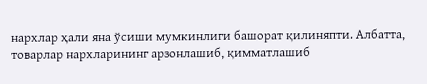нархлар ҳали яна ўсиши мумкинлиги башорат қилиняпти. Албатта, товарлар нархларининг арзонлашиб, қимматлашиб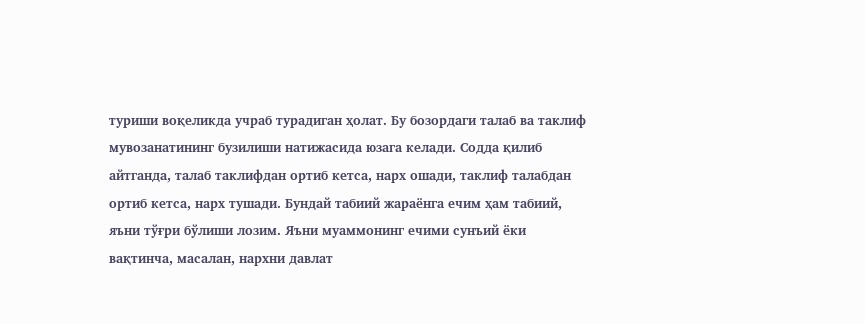туриши воқеликда учраб турадиган ҳолат. Бу бозордаги талаб ва таклиф мувозанатининг бузилиши натижасида юзага келади. Содда қилиб айтганда, талаб таклифдан ортиб кетса, нарх ошади, таклиф талабдан ортиб кетса, нарх тушади. Бундай табиий жараёнга ечим ҳам табиий, яъни тўғри бўлиши лозим. Яъни муаммонинг ечими сунъий ёки вақтинча, масалан, нархни давлат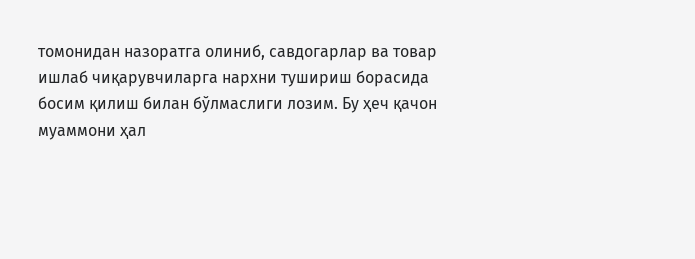томонидан назоратга олиниб, савдогарлар ва товар ишлаб чиқарувчиларга нархни тушириш борасида босим қилиш билан бўлмаслиги лозим. Бу ҳеч қачон муаммони ҳал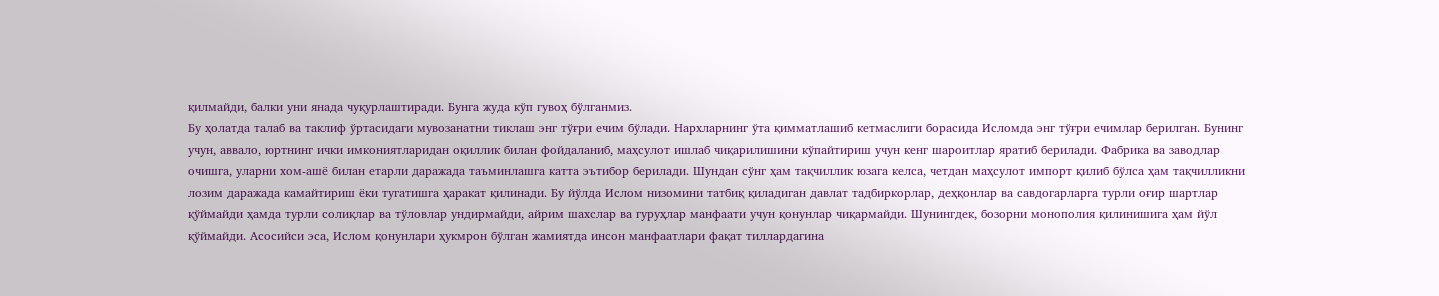қилмайди, балки уни янада чуқурлаштиради. Бунга жуда кўп гувоҳ бўлганмиз.
Бу ҳолатда талаб ва таклиф ўртасидаги мувозанатни тиклаш энг тўғри ечим бўлади. Нархларнинг ўта қимматлашиб кетмаслиги борасида Исломда энг тўғри ечимлар берилган. Бунинг учун, аввало, юртнинг ички имкониятларидан оқиллик билан фойдаланиб, маҳсулот ишлаб чиқарилишини кўпайтириш учун кенг шароитлар яратиб берилади. Фабрика ва заводлар очишга, уларни хом-ашё билан етарли даражада таъминлашга катта эътибор берилади. Шундан сўнг ҳам тақчиллик юзага келса, четдан маҳсулот импорт қилиб бўлса ҳам тақчилликни лозим даражада камайтириш ёки тугатишга ҳаракат қилинади. Бу йўлда Ислом низомини татбиқ қиладиган давлат тадбиркорлар, деҳқонлар ва савдогарларга турли оғир шартлар қўймайди ҳамда турли солиқлар ва тўловлар ундирмайди, айрим шахслар ва гуруҳлар манфаати учун қонунлар чиқармайди. Шунингдек, бозорни монополия қилинишига ҳам йўл қўймайди. Асосийси эса, Ислом қонунлари ҳукмрон бўлган жамиятда инсон манфаатлари фақат тиллардагина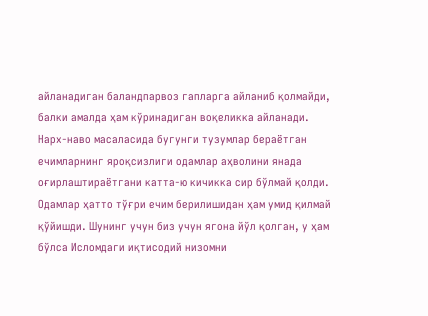айланадиган баландпарвоз гапларга айланиб қолмайди, балки амалда ҳам кўринадиган воқеликка айланади.
Нарх-наво масаласида бугунги тузумлар бераётган ечимларнинг яроқсизлиги одамлар аҳволини янада оғирлаштираётгани катта-ю кичикка сир бўлмай қолди. Одамлар ҳатто тўғри ечим берилишидан ҳам умид қилмай қўйишди. Шунинг учун биз учун ягона йўл қолган, у ҳам бўлса Исломдаги иқтисодий низомни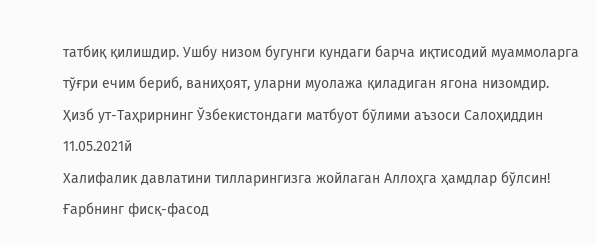татбиқ қилишдир. Ушбу низом бугунги кундаги барча иқтисодий муаммоларга тўғри ечим бериб, ваниҳоят, уларни муолажа қиладиган ягона низомдир.
Ҳизб ут-Таҳрирнинг Ўзбекистондаги матбуот бўлими аъзоси Салоҳиддин
11.05.2021й
Халифалик давлатини тилларингизга жойлаган Аллоҳга ҳамдлар бўлсин!
Ғарбнинг фисқ-фасод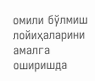омили бўлмиш лойиҳаларини амалга оширишда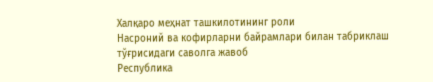Халқаро меҳнат ташкилотининг роли
Насроний ва кофирларни байрамлари билан табриклаш тўғрисидаги саволга жавоб
Республика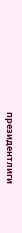президентлиги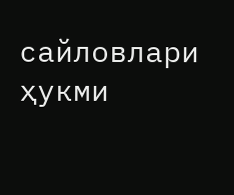сайловлари ҳукми